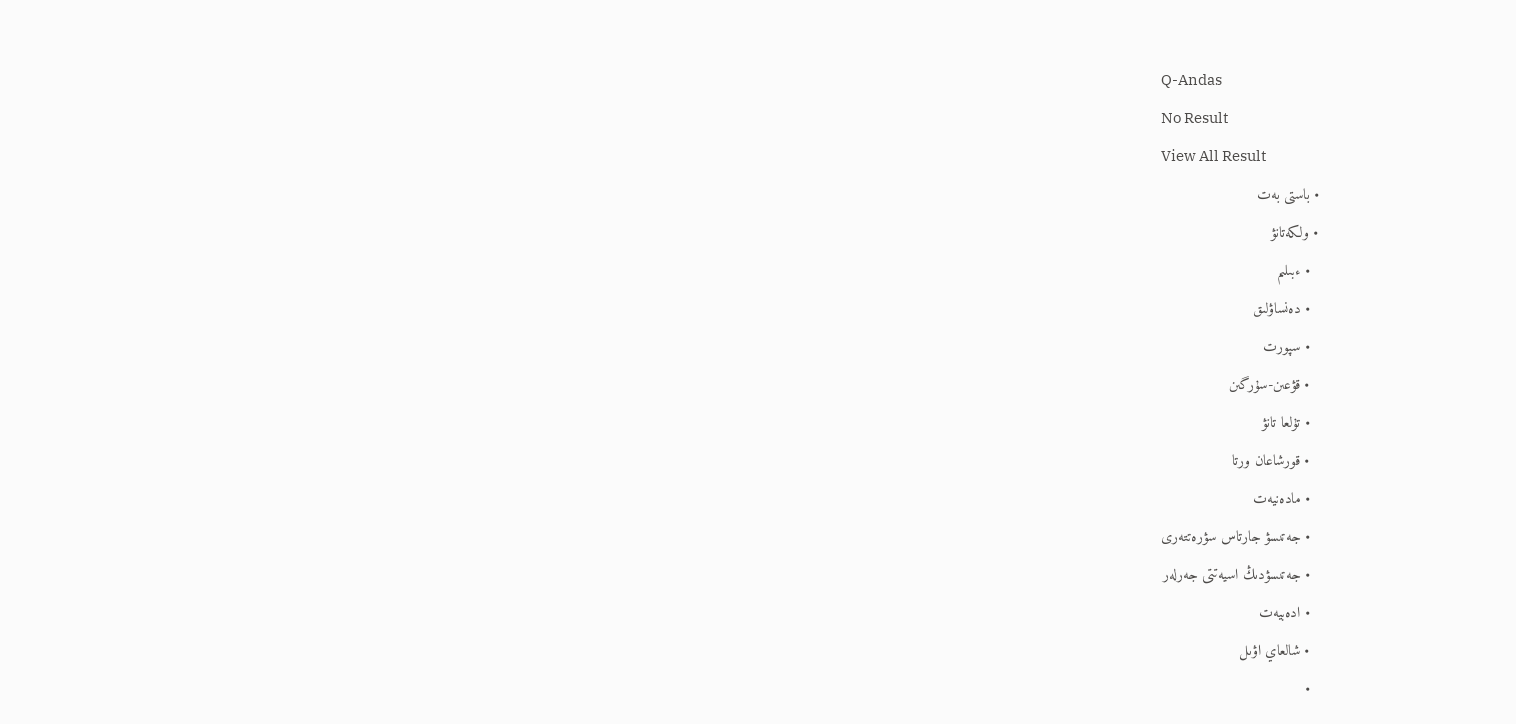Q-Andas
No Result
View All Result
  • باستى بەت
  • ولكەتانۋ
    • ءبىلىم
    • دەنساۋلىق
    • سپورت
    • قۋعىن-سۇرگىن
    • تۇلعا تانۋ
    • قورشاعان ورتا
    • مادەنيەت
    • جەتىسۋ جارتاس سۋرەتتەرى
    • جەتىسۋدىڭ اسيەتتى جەرلەر
    • ادەبيەت
    • شالعاي اۋىل
    •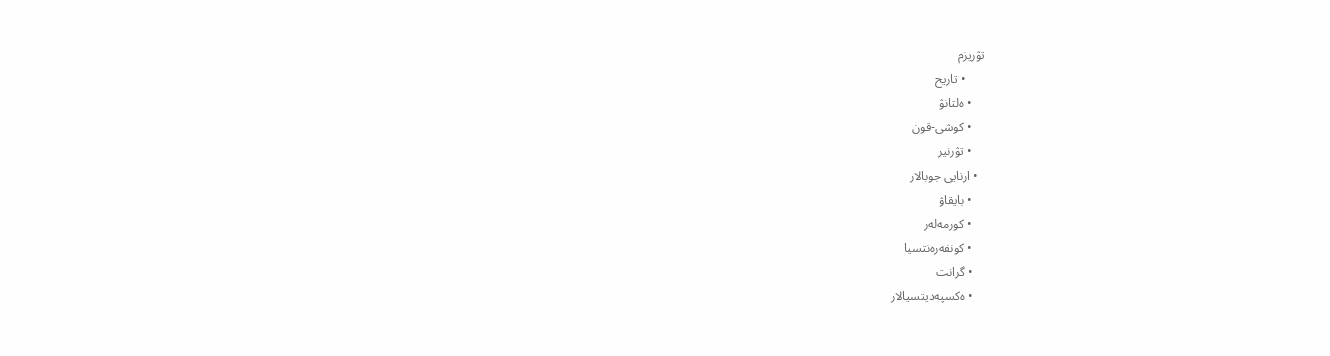تۋريزم
      • تاريح
    • ەلتانۋ
    • كوشى-قون
    • تۋرنير
  • ارنايى جوبالار
    • بايقاۋ
    • كورمەلەر
    • كونفەرەنتسيا
    • گرانت
    • ەكسپەديتسيالار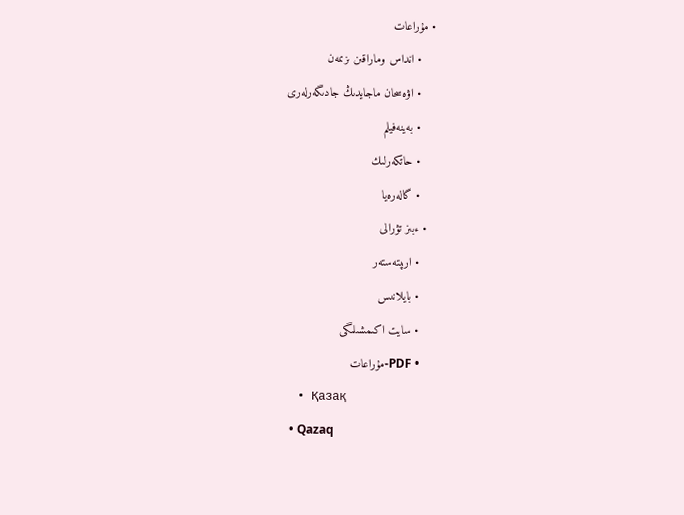• مۇراعات
    • انداس وماراقىن ىزىمەن
    • اۋەسحان ماجايدىڭ جادىگەرلەرى
    • بەينەفيلم
    • حاتكەرلىك
    • گالەرەيا
  • ءبىز تۋرالى
    • ارىپتەستەر
    • بايلانىس
    • سايت اكىمشىلىگى
    • PDF-مۇراعات
  • Қазақ
  • Qazaq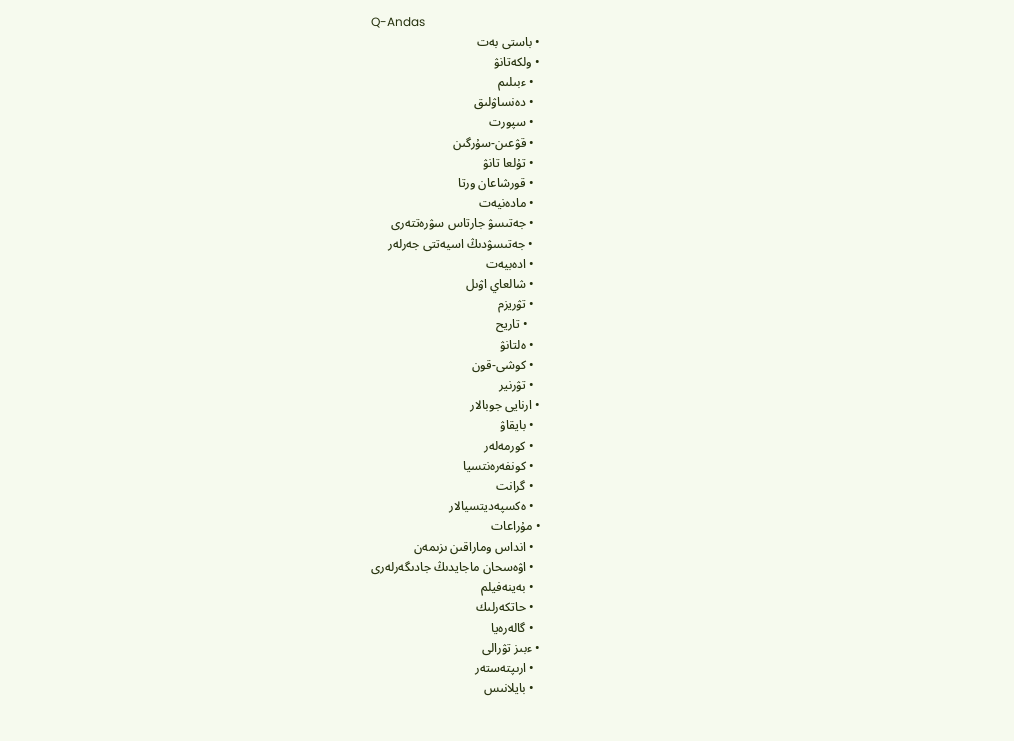Q-Andas
  • باستى بەت
  • ولكەتانۋ
    • ءبىلىم
    • دەنساۋلىق
    • سپورت
    • قۋعىن-سۇرگىن
    • تۇلعا تانۋ
    • قورشاعان ورتا
    • مادەنيەت
    • جەتىسۋ جارتاس سۋرەتتەرى
    • جەتىسۋدىڭ اسيەتتى جەرلەر
    • ادەبيەت
    • شالعاي اۋىل
    • تۋريزم
      • تاريح
    • ەلتانۋ
    • كوشى-قون
    • تۋرنير
  • ارنايى جوبالار
    • بايقاۋ
    • كورمەلەر
    • كونفەرەنتسيا
    • گرانت
    • ەكسپەديتسيالار
  • مۇراعات
    • انداس وماراقىن ىزىمەن
    • اۋەسحان ماجايدىڭ جادىگەرلەرى
    • بەينەفيلم
    • حاتكەرلىك
    • گالەرەيا
  • ءبىز تۋرالى
    • ارىپتەستەر
    • بايلانىس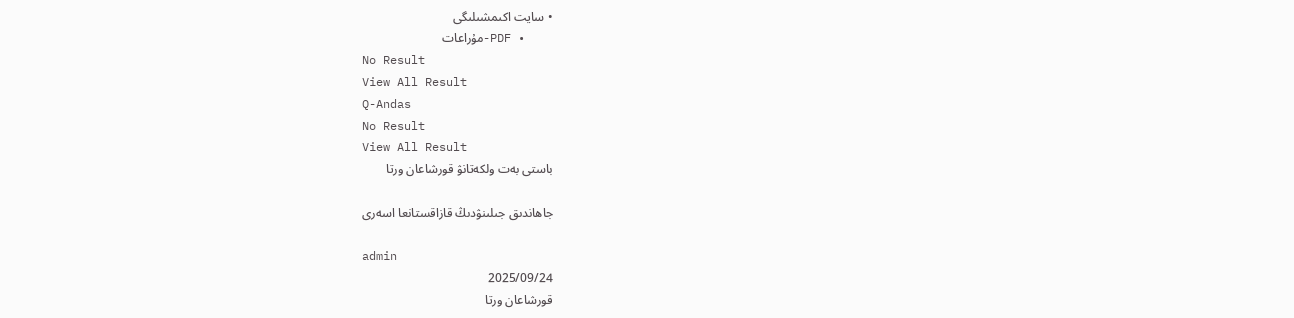• سايت اكىمشىلىگى
    • PDF-مۇراعات
No Result
View All Result
Q-Andas
No Result
View All Result
باستى بەت ولكەتانۋ قورشاعان ورتا

جاھاندىق جىلىنۋدىڭ قازاقستانعا اسەرى

admin
2025/09/24
قورشاعان ورتا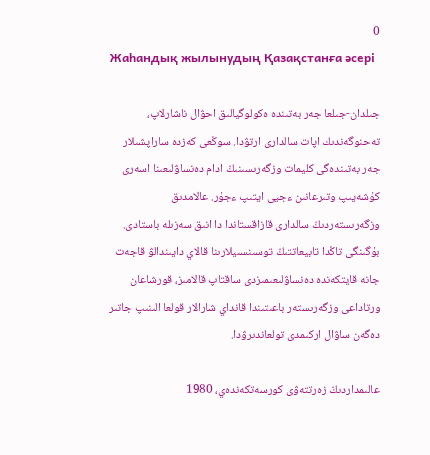0
Жаһандық жылынудың Қазақстанға әсері

جىلدان-جىلعا جەر بەتىندە ەكولوگيالىق احۋال ناشارلاپ، تەحنوگەندىك اپات سالدارى ارتۋدا. سوڭعى كەزدە ساراپشىلار جەر بەتىندەگى كليمات وزگەرىسىنىڭ ادام دەنساۋلىعىنا اسەرى كۇشەيىپ وتىرعانىن ءجيى ايتىپ ءجۇر. عالامدىق وزگەرىستەردىڭ سالدارى قازاقستاندا دا انىق سەزىلە باستادى. بۇگىنگى تاڭدا تابيعاتتىڭ توسىنسىيلارىنا قالاي دايىندالۋ قاجەت جانە قايتكەندە دەنساۋلىعىمىزدى ساقتاپ قالامىز، قورشاعان ورتاداعى وزگەرىستەر باعىتىندا قانداي شارالار قولعا الىنىپ جاتىر دەگەن ساۋال اركىمدى تولعاندىرۋدا.

عالىمداردىڭ زەرتتەۋى كورسەتكەندەي، 1980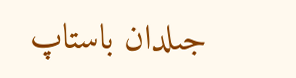جىلدان باستاپ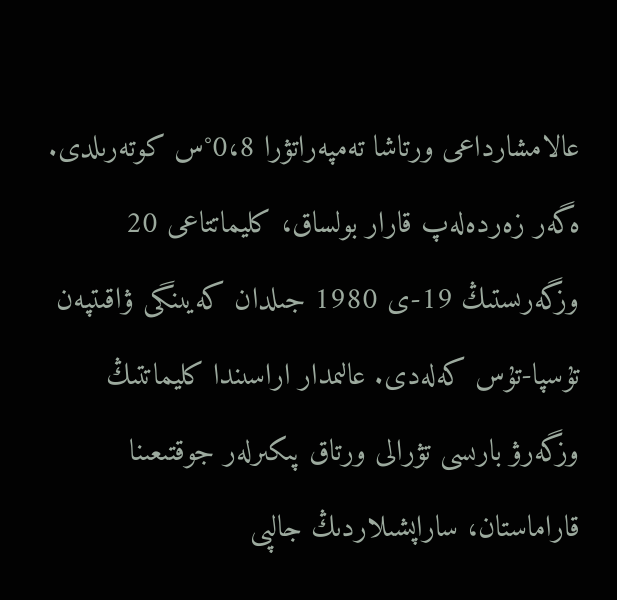عالامشارداعى ورتاشا تەمپەراتۋرا 0،8°س كوتەرىلدى. ەگەر زەردەلەپ قارار بولساق، كليماتتاعى 20 وزگەرىستىڭ 19-ى 1980 جىلدان كەيىنگى ۋاقىتپەن تۇسپا-تۇس كەلەدى. عالىمدار اراسىندا كليماتتىڭ وزگەرۋ بارىسى تۋرالى ورتاق پىكىرلەر جوقتىعىنا قاراماستان، ساراپشىلاردىڭ جالپى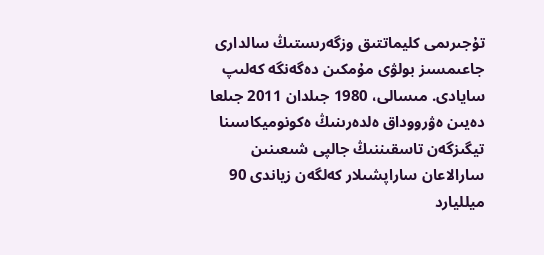تۇجىرىمى كليماتتىق وزگەرىستىڭ سالدارى جاعىمسىز بولۋى مۇمكىن دەگەنگە كەلىپ سايادى. مىسالى، 1980 جىلدان 2011 جىلعا دەيىن ەۋرووداق ەلدەرىنىڭ ەكونوميكاسىنا تيگىزگەن تاسقىننىڭ جالپى شىعىنىن سارالاعان ساراپشىلار كەلگەن زياندى 90 ميلليارد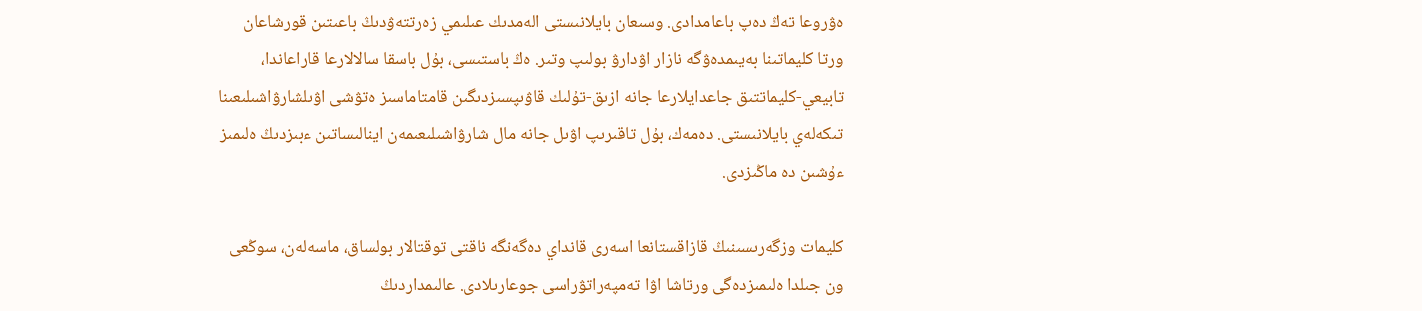ەۋروعا تەڭ دەپ باعامدادى. وسىعان بايلانىستى الەمدىك عىلىمي زەرتتەۋدىڭ باعىتىن قورشاعان ورتا كليماتىنا بەيىمدەۋگە نازار اۋدارۋ بولىپ وتىر. ەڭ باستىسى، بۇل باسقا سالالارعا قاراعاندا، تابيعي-كليماتتىق جاعدايلارعا جانە ازىق-تۇلىك قاۋىپسىزدىگىن قامتاماسىز ەتۋشى اۋىلشارۋاشىلىعىنا تىكەلەي بايلانىستى. دەمەك، بۇل تاقىرىپ اۋىل جانە مال شارۋاشىلىعىمەن اينالىساتىن ءبىزدىڭ ەلىمىز ءۇشىن دە ماڭىزدى.

كليمات وزگەرىسىنىڭ قازاقستانعا اسەرى قانداي دەگەنگە ناقتى توقتالار بولساق، ماسەلەن، سوڭعى ون جىلدا ەلىمىزدەگى ورتاشا اۋا تەمپەراتۋراسى جوعارىلادى. عالىمداردىڭ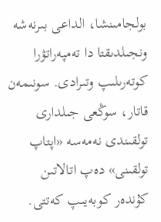بولجامىنشا، الداعى بىرنەشە ونجىلدىقتا دا تەمپەراتۋرا كوتەرىلىپ وتىرادى. سونىمەن قاتار، سوڭعى جىلدارى تولقىندى نەمەسە «اپتاپ تولقىنى» دەپ اتالاتىن كۇندەر كوبەيىپ كەتتى.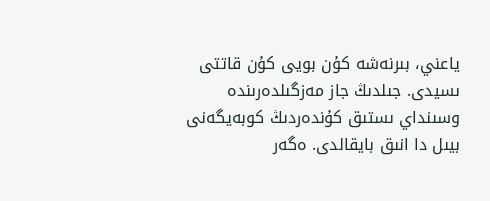ياعني، بىرنەشە كۇن بويى كۇن قاتتى ىسيدى. جىلدىڭ جاز مەزگىلدەرىندە وسىنداي ىستىق كۇندەردىڭ كوبەيگەنى بيىل دا انىق بايقالدى. ەگەر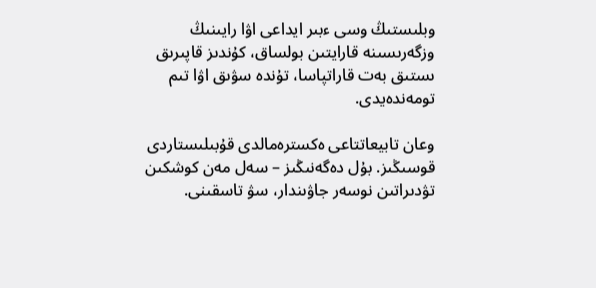وبلىستىڭ وسى ءبىر ايداعى اۋا رايىنىڭ وزگەرىسىنە قارايتىن بولساق، كۇندىز قاپىرىق ىستىق بەت قاراتپاسا، تۇندە سۋىق اۋا تىم تومەندەيدى.

وعان تابيعاتتاعى ەكسترەمالدى قۇبىلىستاردى قوسىڭىز. بۇل دەگەنىڭىز – سەل مەن كوشكىن تۋدىراتىن نوسەر جاۋىندار، سۋ تاسقىنى.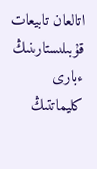اتالعان تابيعات قۇبىلىستارىنىڭ ءبارى كليماتتىڭ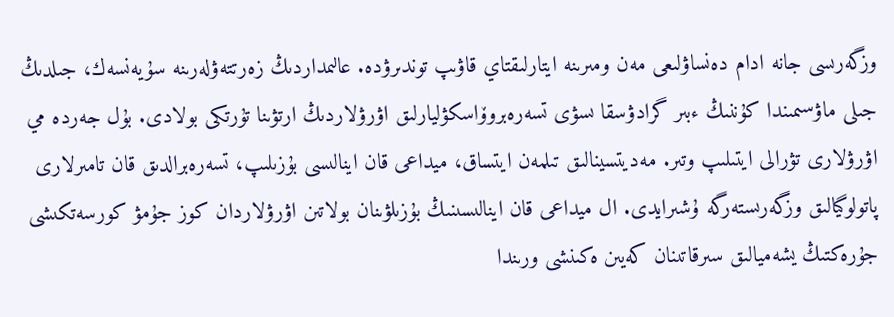وزگەرىسى جانە ادام دەنساۋلىعى مەن ومىرىنە ايتارلىقتاي قاۋىپ توندىرۋدە. عالىمداردىڭ زەرتتەۋلەرىنە سۇيەنسەك، جىلدىڭ جىلى ماۋسىمىندا كۇننىڭ ءبىر گرادۋسقا ىسۋى تسەرەبروۆاسكۋليارلىق اۋرۋلاردىڭ ارتۋىنا تۇرتكى بولادى. بۇل جەردە مي اۋرۋلارى تۋرالى ايتىلىپ وتىر. مەديتسينالىق تىلمەن ايتساق، ميداعى قان اينالىسى بۇزىلىپ، تسەرەبرالدىق قان تامىرلارى پاتولوگيالىق وزگەرىستەرگە ۇشىرايدى. ال ميداعى قان اينالىسىنىڭ بۇزىلۋىنان بولاتىن اۋرۋلاردان كوز جۇمۋ كورسەتكىشى جۇرەكتىڭ يشەميالىق سىرقاتىنان كەيىن ەكىنشى ورىندا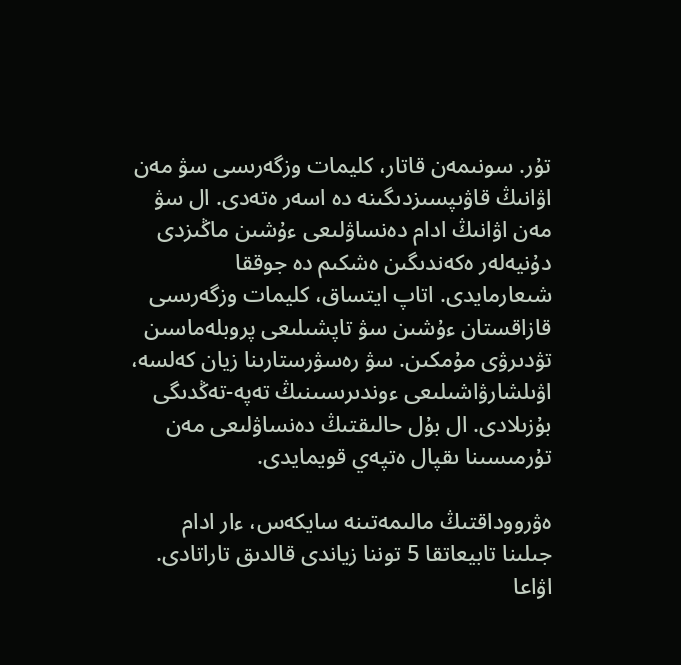تۇر. سونىمەن قاتار، كليمات وزگەرىسى سۋ مەن اۋانىڭ قاۋىپسىزدىگىنە دە اسەر ەتەدى. ال سۋ مەن اۋانىڭ ادام دەنساۋلىعى ءۇشىن ماڭىزدى دۇنيەلەر ەكەندىگىن ەشكىم دە جوققا شىعارمايدى. اتاپ ايتساق، كليمات وزگەرىسى قازاقستان ءۇشىن سۋ تاپشىلىعى پروبلەماسىن تۋدىرۋى مۇمكىن. سۋ رەسۋرستارىنا زيان كەلسە، اۋىلشارۋاشىلىعى ءوندىرىسىنىڭ تەپە-تەڭدىگى بۇزىلادى. ال بۇل حالىقتىڭ دەنساۋلىعى مەن تۇرمىسىنا ىقپال ەتپەي قويمايدى.

ەۋرووداقتىڭ مالىمەتىنە سايكەس، ءار ادام جىلىنا تابيعاتقا 5 توننا زياندى قالدىق تاراتادى. اۋاعا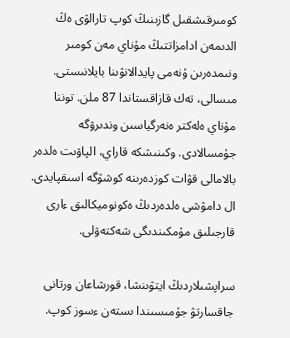كومىرقىشقىل گازىنىڭ كوپ تارالۋى ەڭ الدىمەن ادامزاتتىڭ مۇناي مەن كومىر ونىمدەرىن ۇنەمى پايدالانۋىنا بايلانىستى. مىسالى، تەك قازاقستاندا 87 ملن. توننا مۇناي ەلەكتر ەنەرگياسىن وندىرۋگە جۇمسالادى. وكىنىشكە قاراي، الپاۋىت ەلدەر بالامالى قۋات كوزدەرىنە كوشۋگە اسىقپايدى. ال دامۋشى ەلدەردىڭ ەكونوميكالىق ءارى قارجىلىق مۇمكىندىگى شەكتەۋلى.

سراپشىلاردىڭ ايتۋىنشا، قورشاعان ورتانى جاقسارتۋ جۇمىسىندا ىستەن ءسوز كوپ.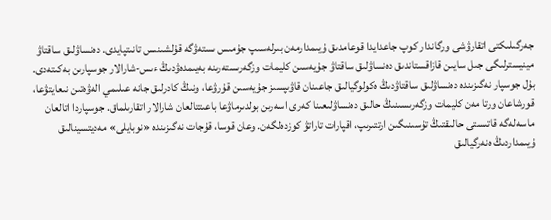جەرگىلىكتى اتقارۋشى ورگاندار كوپ جاعدايدا قوعامدىق ۇيىمدارمەن بىرلەسىپ جۇمىس ىستەۋگە قۇلشىنىس تانىتپايدى. دەنساۋلىق ساقتاۋ مينيسترلىگى جىل سايىن قازاقستاندىق دەنساۋلىق ساقتاۋ جۇيەسىن كليمات وزگەرىستەرىنە بەيىمدەۋدىڭ ءىس-شارالار جوسپارىن بەكىتەدى. بۇل جوسپار نەگىزىندە دەنساۋلىق ساقتاۋدىڭ ەكولوگيالىق جاعىنان قاۋىپسىز جۇيەسىن قۇرۋعا، ونىڭ كادرلىق جانە عىلىمي الەۋەتىن نىعايتۋعا، قورشاعان ورتا مەن كليمات وزگەرىسىنىڭ حالىق دەنساۋلىعىنا كەرى اسەرىن بولدىرماۋعا باعىتتالعان شارالار اتقارىلماق. جوسپاردا اتالعان ماسەلەگە قاتىستى حالىقتىڭ تۇسىنىگىن ارتتىرىپ، اقپارات تاراتۋ كوزدەلگەن. وعان قوسا، قۇجات نەگىزىندە «نوبايلى» مەديتسينالىق ۇيىمداردىڭ ەنەرگيالىق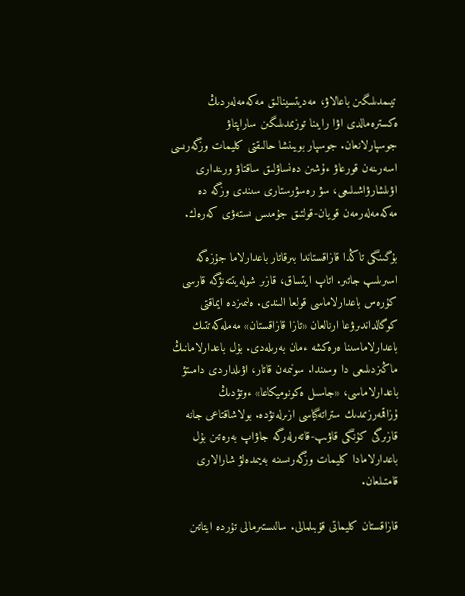تيىمدىلىگىن باعالاۋ، مەديتسينالىق مەكەمەلەردىڭ ەكسترەمالدى اۋا رايىنا توزىمدىلىگىن ساراپتاۋ جوسپارلانعان. جوسپار بويىنشا حالىقتى كليمات وزگەرىسى اسەرىنەن قورعاۋ ءۇشىن دەنساۋلىق ساقتاۋ ورىندارى اۋىلشارۋاشىلىعى، سۋ رەسۋرستارى سىندى وزگە دە مەكەمەلەرمەن قويان-قولتىق جۇمىس ىستەۋى كەرەك.

بۇگىنگى تاڭدا قازاقستاندا بىرقاتار باعدارلاما جۇزەگە اسىرىلىپ جاتىر. اتاپ ايتساق، قازىر شولەيتتەنۋگە قارسى كۇرەس باعدارلاماسى قولعا الىندى. ەلىمىزدە ايماقتى كوگالداندىرۋعا ارنالعان «تازا قازاقستان» مەملەكەتتىك باعدارلاماسىنا ەرەكشە ءمان بەرىلەدى. بۇل باعدارلامانىڭ ماڭىزدىلىعى دا وسىندا. سونىمەن قاتار، اۋىلداردى دامىتۋ باعدارلاماسى، «جاسىل ەكونوميكاعا» ءوتۋدىڭ ۇزاقمەرزىمدىك ستراتەگياسى ازىرلەنۋدە. بولاشاقتاعى جانە قازىرگى كۇنگى قاۋىپ-قاتەرلەرگە جاۋاپ بەرەتىن بۇل باعدارلامادا كليمات وزگەرىسىنە بەيىمدەلۋ شارالارى قامتىلعان.

قازاقستان كليماتى قۇبىلمالى. سالىستىرمالى تۇردە ايتاتىن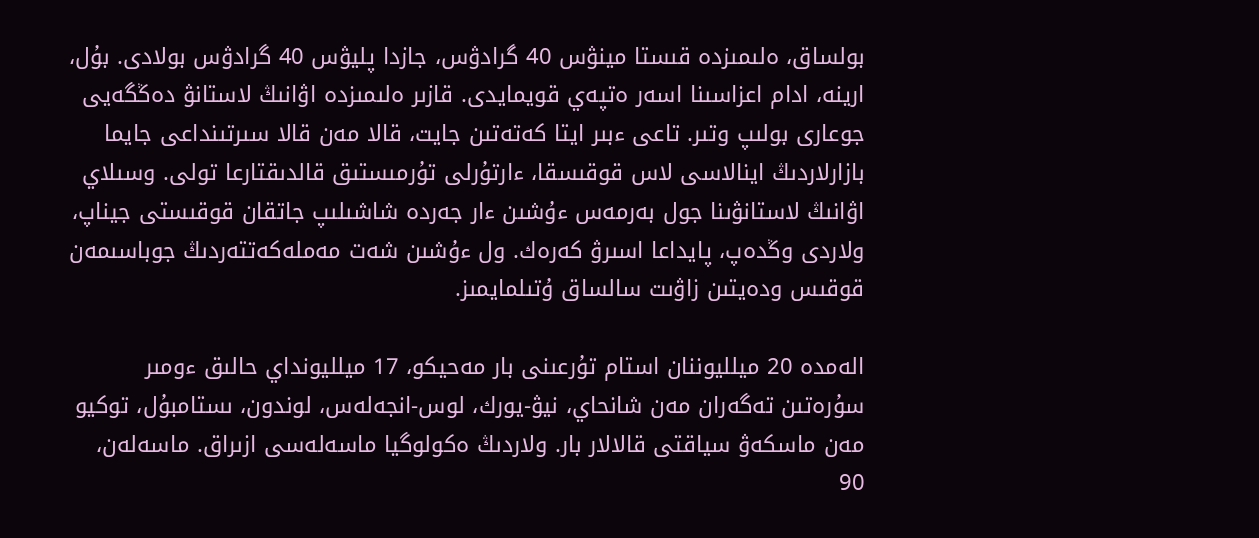بولساق، ەلىمىزدە قىستا مينۋس 40 گرادۋس، جازدا پليۋس 40 گرادۋس بولادى. بۇل، ارينە، ادام اعزاسىنا اسەر ەتپەي قويمايدى. قازىر ەلىمىزدە اۋانىڭ لاستانۋ دەڭگەيى جوعارى بولىپ وتىر. تاعى ءبىر ايتا كەتەتىن جايت، قالا مەن قالا سىرتىنداعى جايما بازارلاردىڭ اينالاسى لاس قوقىسقا، ءارتۇرلى تۇرمىستىق قالدىقتارعا تولى. وسىلاي اۋانىڭ لاستانۋىنا جول بەرمەس ءۇشىن ءار جەردە شاشىلىپ جاتقان قوقىستى جيناپ، ولاردى وڭدەپ، پايداعا اسىرۋ كەرەك. ول ءۇشىن شەت مەملەكەتتەردىڭ جوباسىمەن قوقىس ودەيتىن زاۋىت سالساق ۇتىلمايمىز.

الەمدە 20 ميلليوننان استام تۇرعىنى بار مەحيكو، 17 ميلليونداي حالىق ءومىر سۇرەتىن تەگەران مەن شانحاي، نيۋ-يورك، لوس-انجەلەس، لوندون، ىستامبۇل، توكيو مەن ماسكەۋ سياقتى قالالار بار. ولاردىڭ ەكولوگيا ماسەلەسى ازىراق. ماسەلەن، 90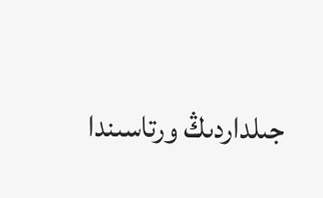جىلداردىڭ ورتاسىندا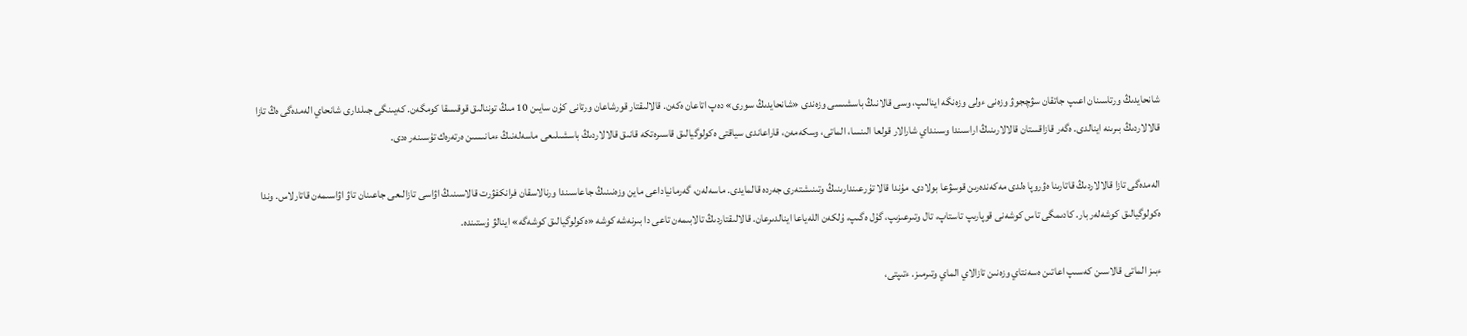شانحايدىڭ ورتاسىنان اعىپ جاتقان سۋچجوۋ وزەنى ءولى وزەنگە اينالىپ، وسى قالانىڭ باسشىسى وزەندى «شانحايدىڭ سورى» دەپ اتاعان ەكەن. قالالىقتار قورشاعان ورتانى كۇن سايىن 10 مىڭ توننالىق قوقىسقا كومگەن. كەيىنگى جىلدارى شانحاي الەمدەگى ەڭ تازا قالالاردىڭ بىرىنە اينالدى. ەگەر قازاقستان قالالارىنىڭ اراسىندا وسىنداي شارالار قولعا الىنسا، الماتى، وسكەمەن، قاراعاندى سياقتى ەكولوگيالىق قاسىرەتكە قانىق قالالاردىڭ باسشىلىعى ماسەلەنىڭ ءمانىسىن ەرتەرەك تۇسىنەر ەدى.

الەمدەگى تازا قالالاردىڭ قاتارىنا ەۋروپا ەلدى مەكەندەرىن قوسۋعا بولادى. مۇندا قالا تۇرعىندارىنىڭ وتىنىشتەرى جەردە قالمايدى. ماسەلەن، گەرمانياداعى ماين وزەنىنىڭ جاعاسىندا ورنالاسقان فرانكفۋرت قالاسىنىڭ اۋاسى تازالىعى جاعىنان تاۋ اۋاسىمەن قاتارلاس. وندا ەكولوگيالىق كوشەلەر بار. كادىمگى تاس كوشەنى قوپارىپ تاستاپ، تال وتىرعىزىپ، گۇل ەگىپ، ۇلكەن اللەياعا اينالدىرعان. قالالىقتاردىڭ تالابىمەن تاعى دا بىرنەشە كوشە «ەكولوگيالىق كوشەگە» اينالۋ ۇستىندە.

ءبىز الماتى قالاسىن كەسىپ اعاتىن ەسەنتاي وزەنىن تازالاي الماي وتىرمىز. ءتىپتى،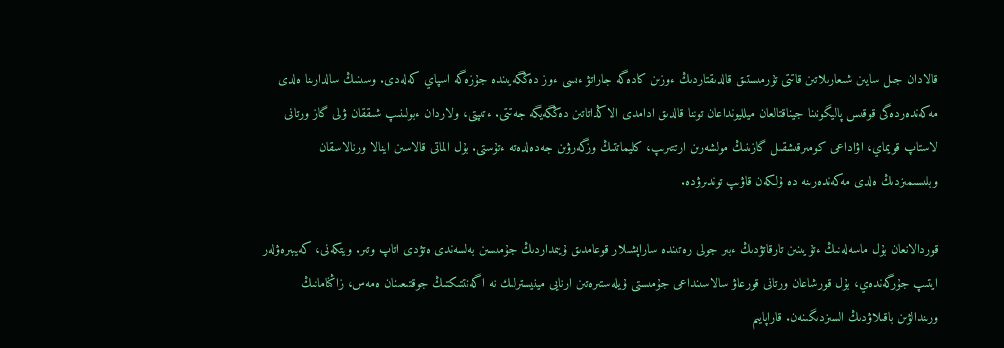قالادان جىل سايىن شىعارىلاتىن قاتتى تۇرمىستىق قالدىقتاردىڭ ءوزىن كادەگە جاراتۋ ءىسى ءوز دەڭگەيىندە جۇزەگە اسپاي كەلەدى. وسىنىڭ سالدارىنا ەلدى مەكەندەردەگى قوقىس پاليگونىنا جيناقتالعان ميلليونداعان توننا قالدىق ادامدى الاڭداتاتىن دەڭگەيگە جەتتى. ءتىپتى، ولاردان ءبولىنىپ شىققان ۋلى گاز ورتانى لاستاپ قويماي، اۋاداعى كومىرقىشقىل گازىنىڭ مولشەرىن ارتتىرىپ، كليماتتىڭ وزگەرۋىن جەدەلدەتە ءتۇستى. بۇل الماتى قالاسىن اينالا ورنالاسقان وبلىسىمىزدىڭ ەلدى مەكەندەرىنە دە ۇلكەن قاۋىپ توندىرۋدە.

قوردالانعان بۇل ماسەلەنىڭ ءتۇيىنىن تارقاتۋدىڭ ءبىر جولى رەتىندە ساراپشىلار قوعامدىق ۇيىمداردىڭ جۇمىسىن بەلسەندى ەتۋدى اتاپ وتىر. ويتكەنى، كەيبىرەۋلەر ايتىپ جۇرگەندەي، بۇل قورشاعان ورتانى قورعاۋ سالاسىنداعى جۇمىستى ۇيلەستىرەتىن ارنايى مينيسترلىك نە اگەنتتىكتىڭ جوقتىعىنان ەمەس، زاڭنامانىڭ ورىندالۋىن باقىلاۋدىڭ السىزدىگىنەن. قاراپايىم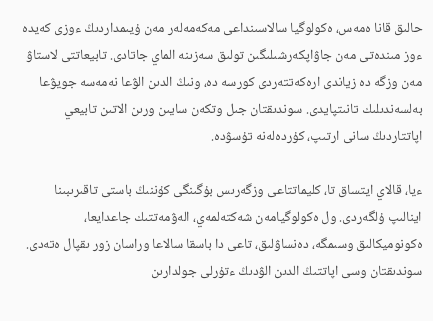حالىق قانا ەمەس، ەكولوگيا سالاسىنداعى مەكەمەلەر مەن ۇيىمداردىڭ ءوزى كەيدە ءوز مىندەتى مەن جاۋاپكەرشىلىگىن تولىق سەزىنە الماي جاتادى. تابيعاتتى لاستاۋ مەن وزگە دە زياندى ارەكەتتەردى كورسە دە، ونىڭ الدىن الۋعا نەمەسە جويۋعا بەلسەندىلىك تانىتپايدى. سوندىقتان جىل وتكەن سايىن ورىن الاتىن تابيعي اپاتتاردىڭ سانى ارتىپ، كۇردەلەنە تۇسۋدە.

ءيا، قالاي ايتساق تا، كليماتتاعى وزگەرىس بۇگىنگى كۇننىڭ باستى تاقىرىبىنا اينالىپ ۇلگەردى. ول ەكولوگيامەن شەكتەلمەي، الەۋمەتتىك جاعدايعا، ەكونوميكالىق وسىمگە، دەنساۋلىق، تاعى دا باسقا سالاعا وراسان زور ىقپال ەتەدى. سوندىقتان وسى اپاتتىڭ الدىن الۋدىڭ ءتۇرلى جولدارىن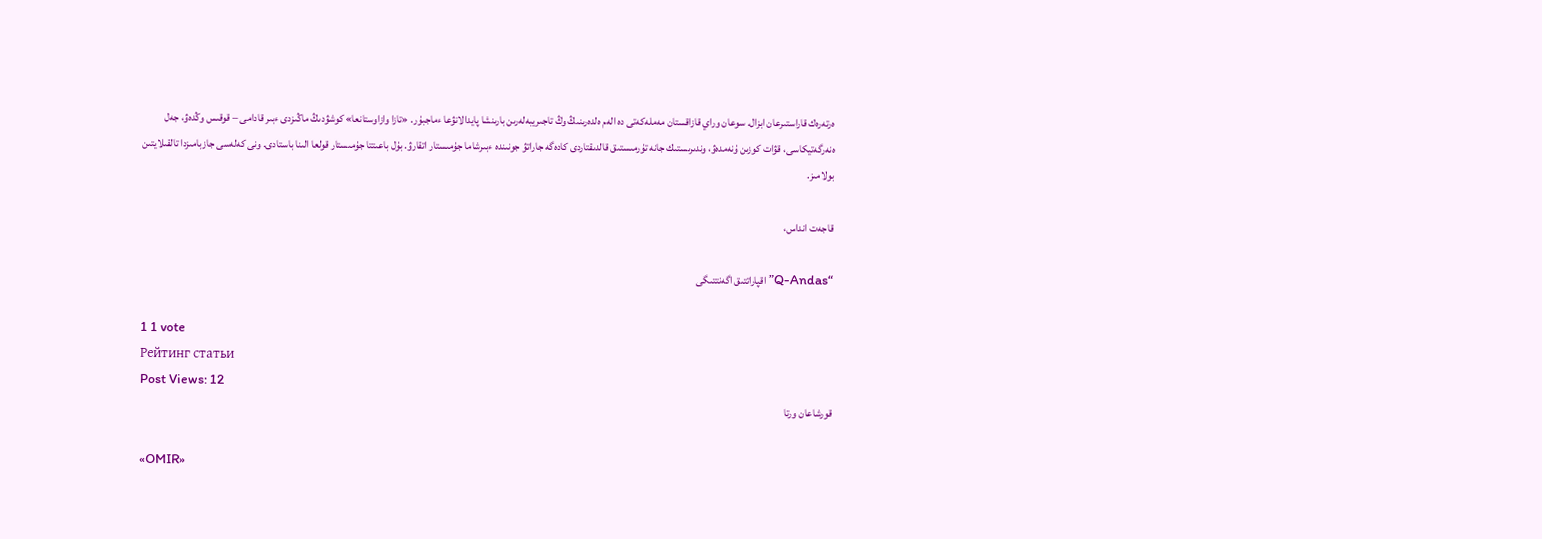ەرتەرەك قاراستىرعان ابزال. سوعان وراي قازاقستان مەملەكەتى دە الەم ەلدەرىنىڭ وڭ تاجىريبەلەرىن بارىنشا پايدالانۋعا ءماجبۇر. «تازا وازاوستانعا» كوشۋدىڭ ماڭىزدى ءبىر قادامى – قوقىس وڭدەۋ، جەل ەنەرگەتيكاسى، قۋات كوزىن ۇنەمدەۋ، وندىرىستىك جانە تۇرمىستىق قالدىقتاردى كادەگە جاراتۋ جونىندە ءبىرشاما جۇمىستار اتقارۋ. بۇل باعىتتا جۇمىستار قولعا الىنا باستادى. ونى كەلەسى جازبامىزدا تالقىلايتىن بولامىز.

قاجەت انداس،

“Q-Andas” اقپاراتتىق اگەنتتىگى

1 1 vote
Рейтинг статьи
Post Views: 12
قورشاعان ورتا

«OMIR»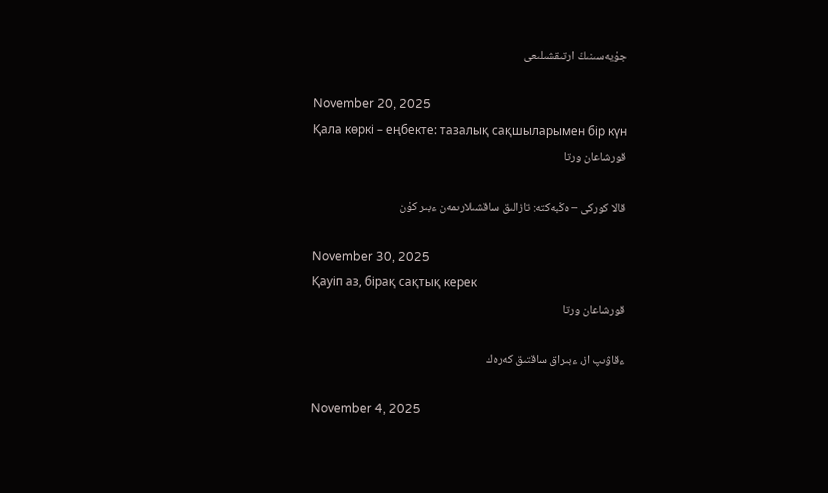جۇيەسىنىڭ ارتىقشىلىعى

November 20, 2025
Қала көркі – еңбекте: тазалық сақшыларымен бір күн
قورشاعان ورتا

قالا كوركى – ەڭبەكتە: تازالىق ساقشىلارىمەن ءبىر كۇن

November 30, 2025
Қауіп аз, бірақ сақтық керек
قورشاعان ورتا

ءقاۋىپ از، ءبىراق ساقتىق كەرەك

November 4, 2025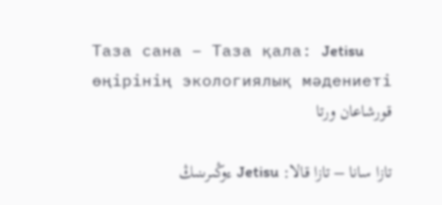Таза сана – Таза қала: Jetisu өңірінің экологиялық мәдениеті
قورشاعان ورتا

تازا سانا – تازا قالا: Jetisu ءوڭىرىنىڭ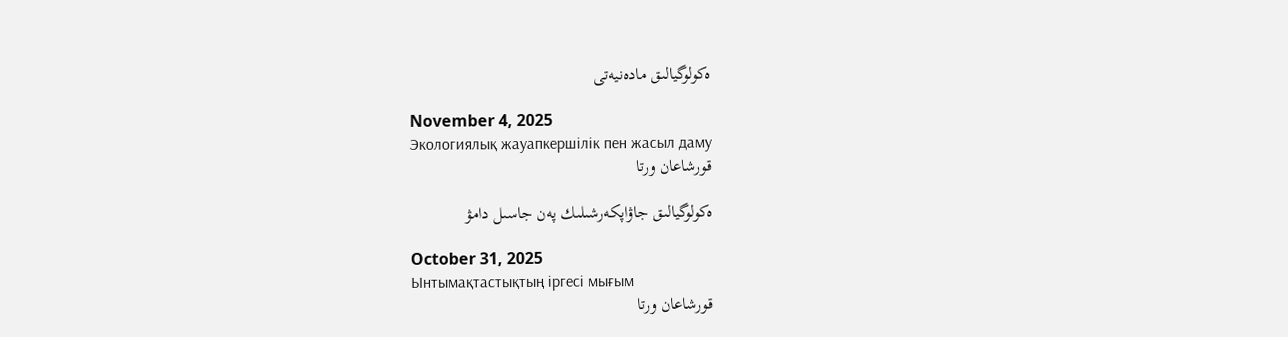ەكولوگيالىق مادەنيەتى

November 4, 2025
Экологиялық жауапкершілік пен жасыл даму
قورشاعان ورتا

ەكولوگيالىق جاۋاپكەرشىلىك پەن جاسىل دامۋ

October 31, 2025
Ынтымақтастықтың іргесі мығым
قورشاعان ورتا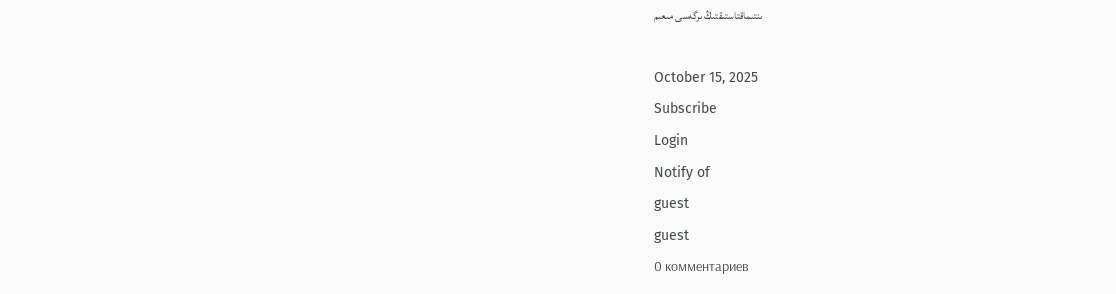ىنتىماقتاستىقتىڭ ىرگەسى مىعىم

October 15, 2025
Subscribe
Login
Notify of
guest
guest
0 комментариев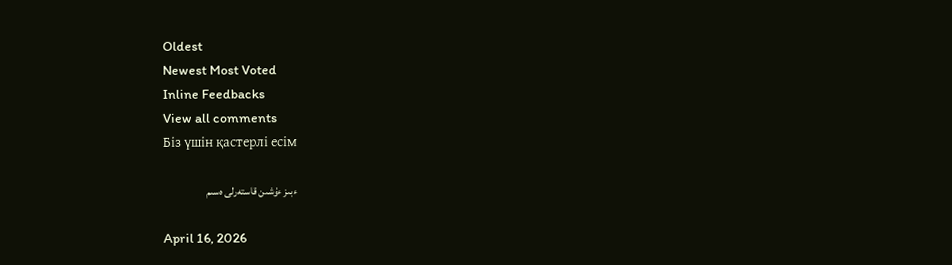Oldest
Newest Most Voted
Inline Feedbacks
View all comments
Біз үшін қастерлі есім

ءبىز ءۇشىن قاستەرلى ەسىم

April 16, 2026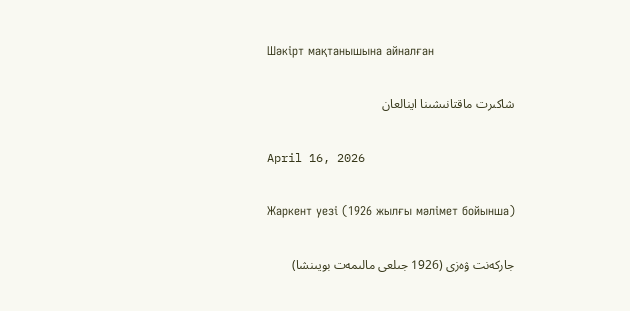Шәкірт мақтанышына айналған

شاكىرت ماقتانىشىنا اينالعان

April 16, 2026

Жаркент уезі (1926 жылғы мәлімет бойынша)

جاركەنت ۋەزى (1926 جىلعى مالىمەت بويىنشا)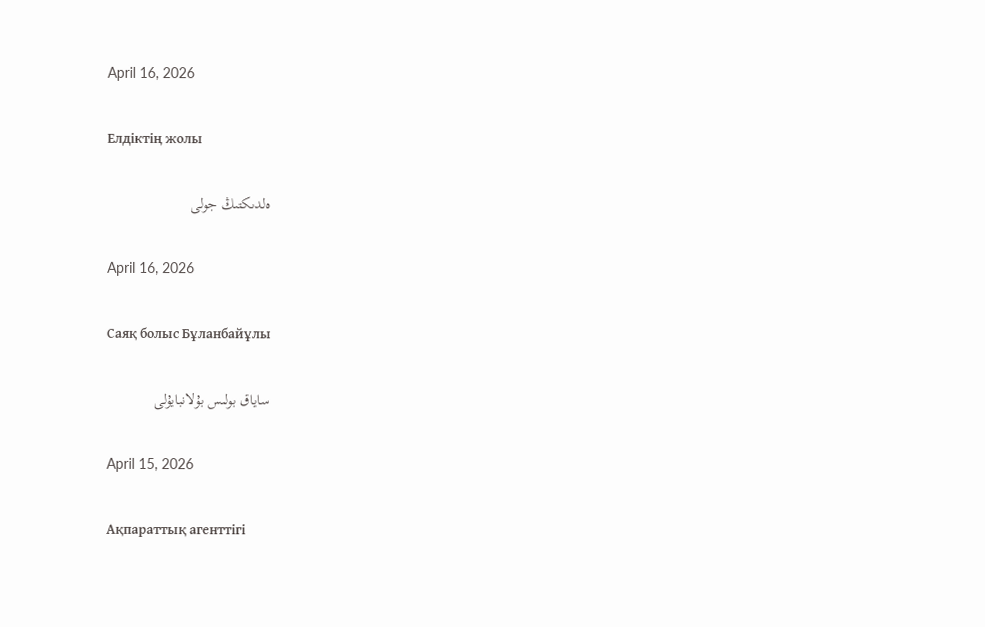April 16, 2026

Елдіктің жолы

ەلدىكتىڭ جولى

April 16, 2026

Саяқ болыс Бұланбайұлы

ساياق بولىس بۇلانبايۇلى

April 15, 2026

Ақпараттық агенттігі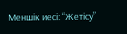Меншік иесі: “Жетісу”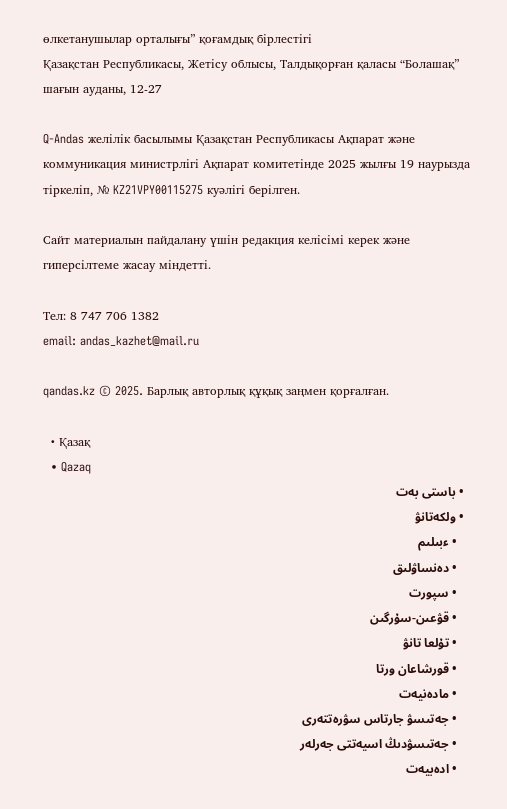өлкетанушылар орталығы” қоғамдық бірлестігі
Қазақстан Республикасы, Жетісу облысы, Талдықорған қаласы “Болашақ” шағын ауданы, 12-27

Q-Andas желілік басылымы Қазақстан Республикасы Ақпарат және коммуникация министрлігі Ақпарат комитетінде 2025 жылғы 19 наурызда тіркеліп, № KZ21VPY00115275 куәлігі берілген.

Сайт материалын пайдалану үшін редакция келісімі керек және гиперсілтеме жасау міндетті.

Тел: 8 747 706 1382
email: andas_kazhet@mail.ru

qandas.kz © 2025. Барлық авторлық құқық заңмен қорғалған.

  • Қазақ
  • Qazaq
  • باستى بەت
  • ولكەتانۋ
    • ءبىلىم
    • دەنساۋلىق
    • سپورت
    • قۋعىن-سۇرگىن
    • تۇلعا تانۋ
    • قورشاعان ورتا
    • مادەنيەت
    • جەتىسۋ جارتاس سۋرەتتەرى
    • جەتىسۋدىڭ اسيەتتى جەرلەر
    • ادەبيەت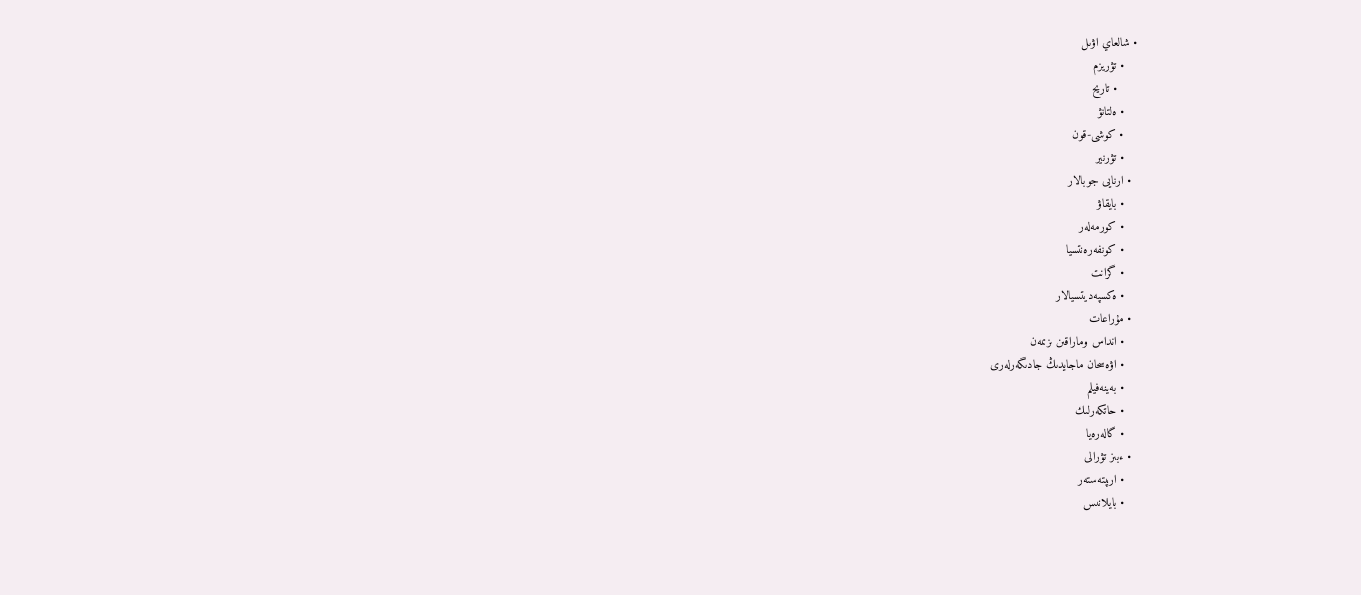• شالعاي اۋىل
    • تۋريزم
      • تاريح
    • ەلتانۋ
    • كوشى-قون
    • تۋرنير
  • ارنايى جوبالار
    • بايقاۋ
    • كورمەلەر
    • كونفەرەنتسيا
    • گرانت
    • ەكسپەديتسيالار
  • مۇراعات
    • انداس وماراقىن ىزىمەن
    • اۋەسحان ماجايدىڭ جادىگەرلەرى
    • بەينەفيلم
    • حاتكەرلىك
    • گالەرەيا
  • ءبىز تۋرالى
    • ارىپتەستەر
    • بايلانىس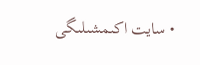• سايت اكىمشىلىگى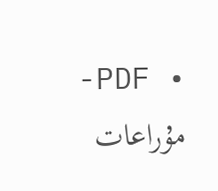• PDF-مۇراعات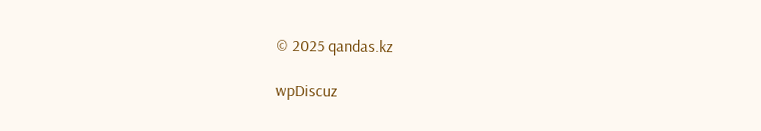© 2025 qandas.kz

wpDiscuz